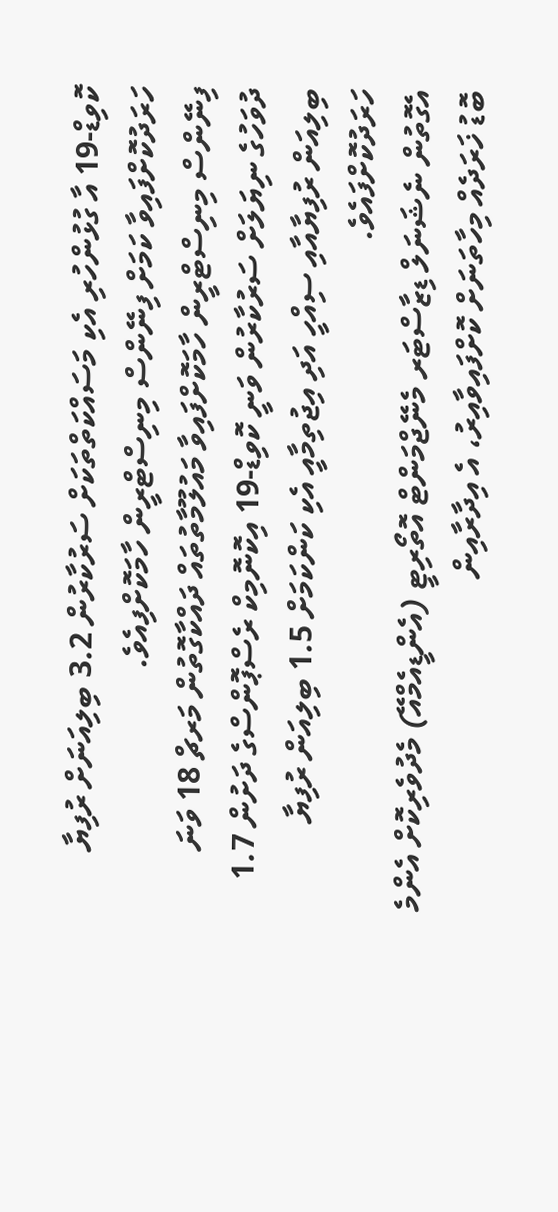ކޮވިޑް-19 އާ ގުޅުންހުރި އެކި މަސައްކަތްތަކަށް ސަރުކާރުން 3.2 ބިލިއަނަށް ރުފިޔާ ހަރަދުކޮށްފައިވާ ކަމަށް ފިނޭންސް މިނިސްޓްރީން ހާމަކޮށްފިއެވެ.
ފިނޭންސް މިނިސްޓްރީން ހާމަކޮށްފައިވާ މައުލޫމާތުތައް ދައްކާގޮތުން މަރޗް 18 ވަނަ ދުވަހުގެ ނިޔަލަށް ސަރުކާރުން ވަނީ ކޮވިޑް-19 އިކޮނޮމިކް ރެސްޕޮންސްގެ ދަށުން 1.7 ބިލިއަން ރުފިޔާއާއި ސިއްހީ އަދި އިޖުތިމާއީ އެކި ކަންކަމަށް 1.5 ބިލިއަން ރުފިޔާ ހަރަދުކޮށްފައެވެ.
އެގޮތުން ނެޝަނަލް ޑިޒާސްޓަރ މެނޭޖްމަންޓް އޮތޯރިޓީ (އެންޑީއެމްއޭ) މެދުވެރިކޮށް އެންމެ ބޮޑު ޚަރަދެއް މިހާތަނަށް ކޮށްފައިވާއިރު، އެ އިދާރާއިން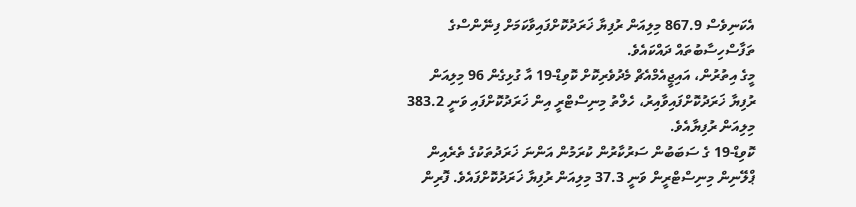އެކަނިވެސް 867.9 މިލިއަން ރުފިޔާ ޚަރަދުކޮށްފައިވާކަމަށް ފިނޭންސްގެ ތަފާސްހިސާބުތައް ދައްކައެވެ.
މީގެ އިތުރުން، އައިޖީއެމްއެޗް މެދުވެރިކޮށް ކޮވިޑް-19 އާ ގުޅިގެން 96 މިލިއަން ރުފިޔާ ޚަރަދުކޮށްފައިވާއިރު، ހެލްތު މިނިސްޓްރީ އިން ޚަރަދުކޮށްފައި ވަނީ 383.2 މިލިއަން ރުފިޔާއެވެ.
ކޮވިޑް-19 ގެ ސަބަބުން ސަރުކާރުން ކުރަމުން އަންނަ ޚަރަދުތަކުގެ ތެރެއިން ޕްލޭނިން މިނިސްޓްރީން ވަނީ 37.3 މިލިއަން ރުފިޔާ ޚަރަދުކޮށްފައެވެ. ފޮރިން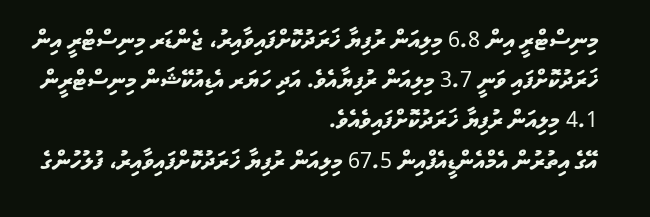މިނިސްޓްރީ އިން 6.8 މިލިއަން ރުފިޔާ ޚަރަދުކޮށްފައިވާއިރު، ޖެންޑަރ މިނިސްޓްރީ އިން ޚަރަދުކޮށްފައި ވަނީ 3.7 މިލިއަން ރުފިޔާއެވެ. އަދި ހަޔަރ އެޑިއުކޭޝަން މިނިސްޓްރީން 4.1 މިލިއަން ރުފިޔާ ޚަރަދުކޮށްފައިވެއެވެ.
އޭގެ އިތުރުން އެމްއެންޑީއެފްއިން 67.5 މިލިއަން ރުފިޔާ ޚަރަދުކޮށްފައިވާއިރު، ފުލުހުންގެ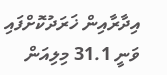އިދާރާއިން ޚަރަދުކޮށްފައި ވަނީ 31.1 މިލިއަން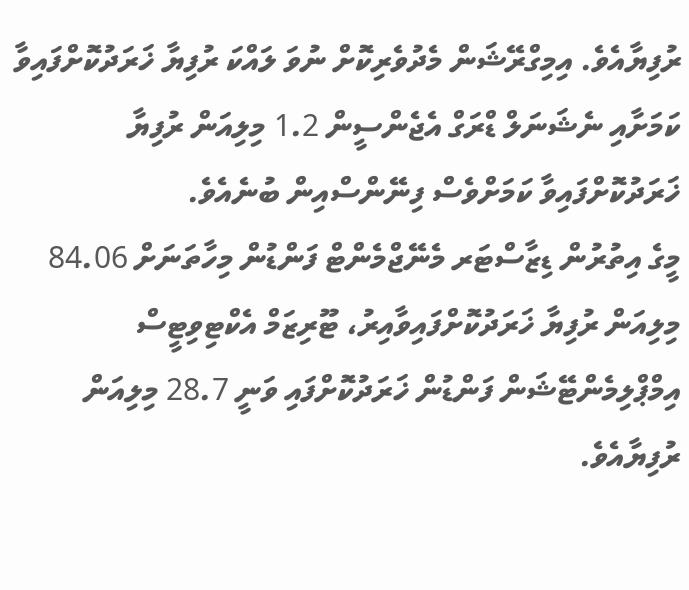ރުފިޔާއެވެ. އިމިގްރޭޝަން މެދުވެރިކޮށް ނުވަ ލައްކަ ރުފިޔާ ޚަރަދުކޮށްފައިވާ ކަމަށާއި ނެޝަނަލް ޑްރަގް އެޖެންސީން 1.2 މިލިއަން ރުފިޔާ ޚަރަދުކޮށްފައިވާ ކަމަށްވެސް ފިނޭންސްއިން ބުނެއެވެ.
މީގެ އިތުރުން ޑިޒާސްޓަރ މެނޭޖްމެންޓް ފަންޑުން މިހާތަނަށް 84.06 މިލިއަން ރުފިޔާ ޚަރަދުކޮށްފައިވާއިރު، ޓޫރިޒަމް އެކްޓިވިޓީސް އިމްޕްލިމެންޓޭޝަން ފަންޑުން ޚަރަދުކޮށްފައި ވަނީ 28.7 މިލިއަން ރުފިޔާއެވެ.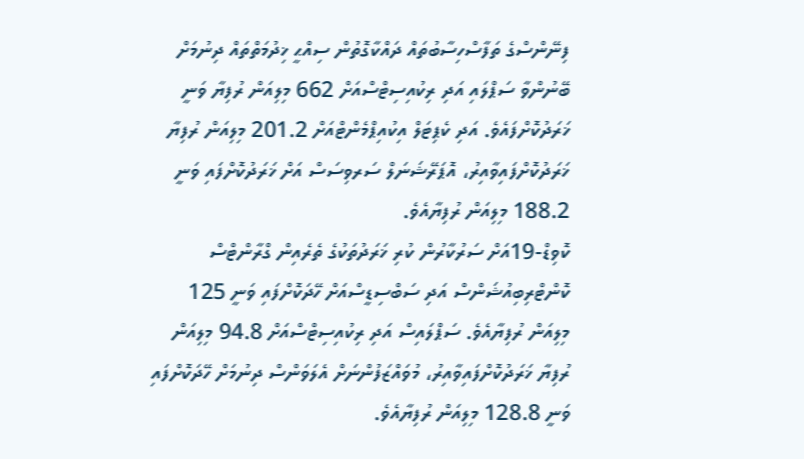ފިނޭންސްގެ ތަފާސްހިސާބުތައް ދައްކާގޮތުން ސިއްޙީ ޚިދުމަތްތައް ދިނުމަށް ބޭނުންވާ ސަޕްލައި އަދި ރިކުއިސިޓްސްއަށް 662 މިލިއަން ރުފިޔާ ވަނީ ޚަރަދުކޮށްފައެވެ. އަދި ކެޕިޓަލް އިކުއިޕްމެންޓްއަށް 201.2 މިލިއަން ރުފިޔާ ޚަރަދުކޮށްފައިވާއިރު، އޮޕަރޭޝަނަލް ސަރވިސަސް އަށް ޚަރަދުކޮށްފައި ވަނީ 188.2 މިލިއަން ރުފިޔާއެވެ.
ކޮވިޑް-19އަށް ސަރުކާރުން ކުރި ޚަރަދުތަކުގެ ތެރެއިން ގްރާންޓްސް ކޮންޓްރިބިއުޝަންސް އަދި ސަބްސިޑީސްއަށް ހޭދަކޮށްފައި ވަނީ 125 މިލިއަން ރުފިޔާއެވެ. ސަޕްލައިސް އަދި ރިކުއިސިޓްސްއަށް 94.8 މިލިއަން ރުފިޔާ ޚަރަދުކޮށްފައިވާއިރު، މުވައްޒަފުންނަށް އެލަވަންސް ދިނުމަށް ހޭދަކޮށްފައި ވަނީ 128.8 މިލިއަން ރުފިޔާއެވެ.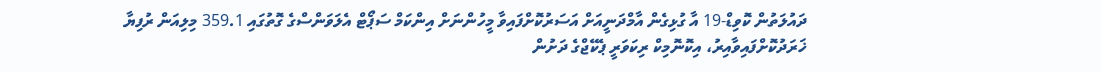ދައުލަތުން ކޮވިޑް-19 އާ ގުޅިގެން އާމްދަނީއަށް އަސަރުކޮށްފައިވާ މީހުންނަށް އިންކަމް ސަޕޯޓް އެލަވަންސްގެ ގޮތުގައި 359.1 މިލިއަން ރުފިޔާ ޚަރަދުކޮށްފައިވާއިރު، އިކޮނޮމިކް ރިކަވަރީ ޕެކޭޖްގެ ދަށުން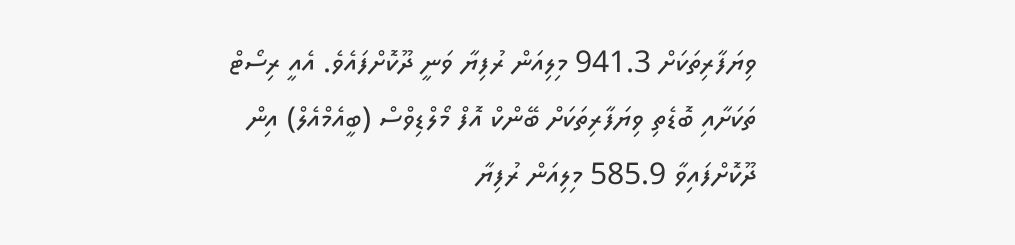ވިޔަފާރިތަކަށް 941.3 މިލިއަން ރުފިޔާ ވަނީ ދޫކޮށްފައެވެ. އެއީ ރިސޯޓް ތަކަށާއި ބޮޑެތި ވިޔަފާރިތަކަށް ބޭންކް އޮފް މޯލްޑިވްސް (ބީއެމްއެލް) އިން ދޫކޮށްފައިވާ 585.9 މިލިއަން ރުފިޔާ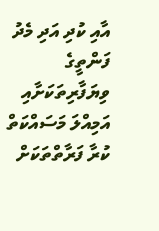އާއި ކުދި އަދި މެދު ފަންތީގެ ވިޔަފާރިތަކަށާއި އަމިއްލަ މަސައްކަތް ކުރާ ފަރާތްތަކަށް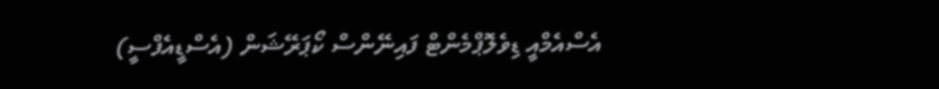އެސްއެމްއީ ޑިވެލޮޕްމެންޓް ފައިނޭންސް ކޯޕަރޭޝަން (އެސްޑީއެފްސީ)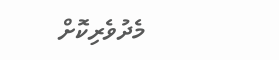މެދުވެރިކޮށް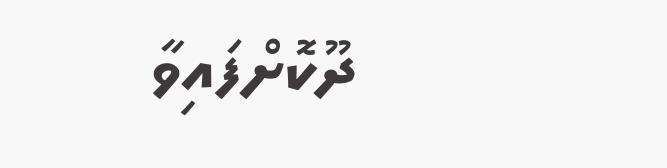ދޫކޮށްފައިވާ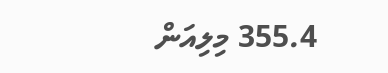355.4 މިލިއަން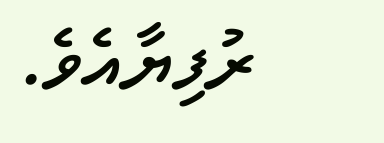ރުފިޔާއެވެ.